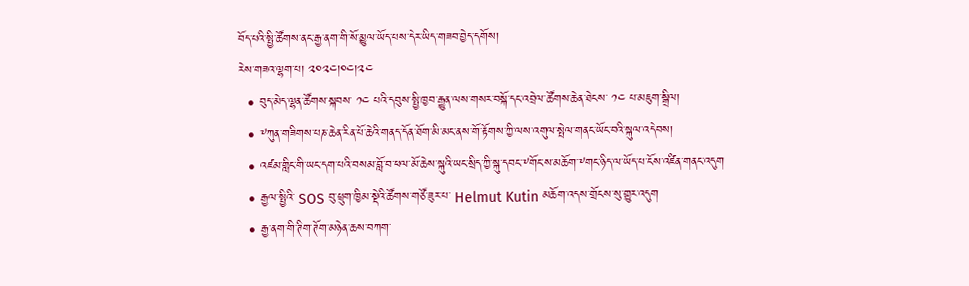བོད་པའི་སྤྱི་ཚོགས་ནང་རྒྱ་ནག་གི་སོ་མྱུལ་ཡོད་པས་དེར་ཡིད་གཟབ་བྱེད་དགོས།
རེས་གཟའ་ལྷག་པ། ༢༠༢༤།༠༤།༢༤
  • བུད་མེད་ལྷན་ཚོགས་སྐབས་ ༡༤ པའི་དབུས་སྤྱི་ཁྱབ་རྒྱུན་ལས་གསར་བསྐོ་དང་འབྲེལ་ཚོགས་ཆེན་ཐེངས་ ༡༤ པ་མཇུག་སྒྲིལ།
  • ༸ཀུན་གཟིགས་པཎ་ཆེན་རིན་པོ་ཆེའི་གནད་དོན་ཐོག་མི་མང་ནས་གོ་རྟོགས་ཀྱི་ལས་འགུལ་སྤེལ་གནང་ཡོང་བའི་སྐུལ་འདེབས།
  • འཛམ་གླིང་གི་ཡང་དག་པའི་བསམ་བློ་བ་ཕལ་མོ་ཆེས་སྐུའི་ཡང་སྲིད་ཀྱི་སྐུ་དབང་༸གོང་ས་མཆོག་༸གང་ཉིད་ལ་ཡོད་པ་ངོས་འཛིན་གནང་འདུག
  • རྒྱལ་སྤྱིའི་ SOS བུ་ཕྲུག་ཁྱིམ་སྡེའི་ཚོགས་གཙོ་ཟུར་པ་ Helmut Kutin མཆོག་འདས་གྲོངས་སུ་གྱུར་འདུག
  • རྒྱ་ནག་གི་ཊིག་ཊོག་མཉེན་ཆས་བཀག་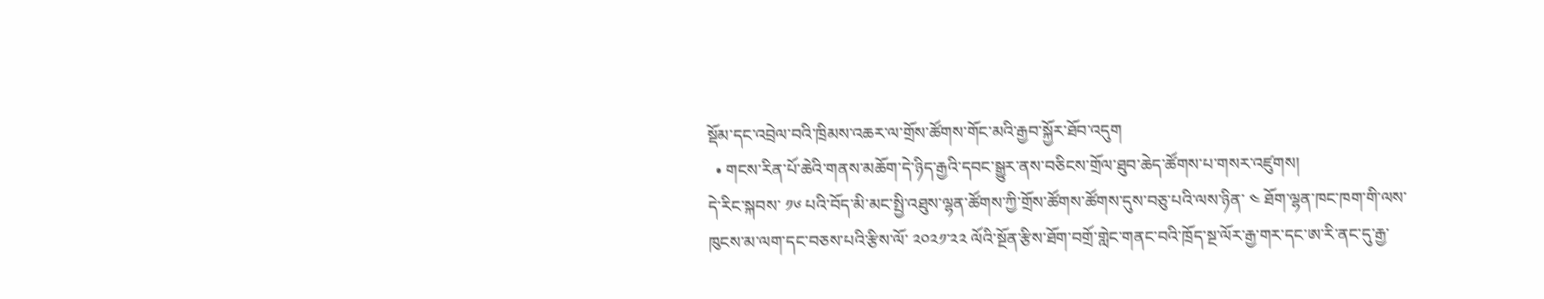སྡོམ་དང་འབྲེལ་བའི་ཁྲིམས་འཆར་ལ་གྲོས་ཚོགས་གོང་མའི་རྒྱབ་སྐྱོར་ཐོབ་འདུག
  • གངས་རིན་པོ་ཆེའི་གནས་མཆོག་དེ་ཉིད་རྒྱའི་དབང་སྒྱུར་ནས་བཅིངས་གྲོལ་ཐུབ་ཆེད་ཚོགས་པ་གསར་འཛུགས།
དེ་རིང་སྐབས་ ༡༦ པའི་བོད་མི་མང་སྤྱི་འཐུས་ལྷན་ཚོགས་ཀྱི་གྲོས་ཚོགས་ཚོགས་དུས་བཅུ་པའི་ལས་ཉིན་ ༤ ཐོག་ལྷན་ཁང་ཁག་གི་ལས་ཁུངས་མ་ལག་དང་བཅས་པའི་རྩིས་ལོ་ ༢༠༢༡་༢༢ ལོའི་སྔོན་རྩིས་ཐོག་བགྲོ་གླེང་གནང་བའི་ཁྲོད་སྔ་ལོར་རྒྱ་གར་དང་ཨ་རི་ནང་དུ་རྒྱ་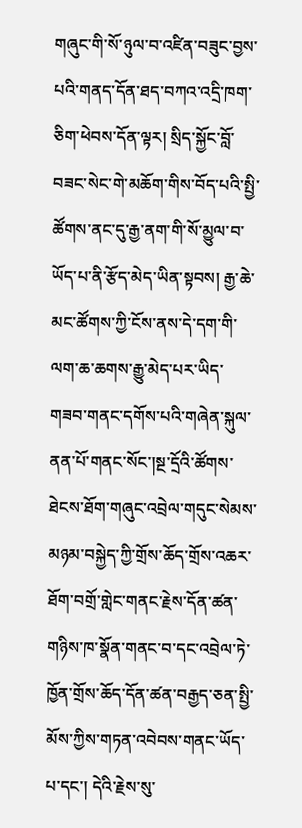གཞུང་གི་སོ་ཉུལ་བ་འཛིན་བཟུང་བྱས་པའི་གནད་དོན་ཐད་བཀའ་འདྲི་ཁག་ཅིག་ཕེབས་དོན་ལྟར། སྲིད་སྐྱོང་བློ་བཟང་སེང་གེ་མཆོག་གིས་བོད་པའི་སྤྱི་ཚོགས་ནང་དུ་རྒྱ་ནག་གི་སོ་མྱུལ་བ་ཡོད་པ་ནི་རྩོད་མེད་ཡིན་སྟབས། རྒྱ་ཆེ་མང་ཚོགས་ཀྱི་ངོས་ནས་དེ་དག་གི་ལག་ཆ་ཆགས་རྒྱུ་མེད་པར་ཡིད་གཟབ་གནང་དགོས་པའི་གཞེན་སྐུལ་ནན་པོ་གནང་སོང་།སྔ་དྲོའི་ཚོགས་ཐེངས་ཐོག་གཞུང་འབྲེལ་གདུང་སེམས་མཉམ་བསྐྱེད་ཀྱི་གྲོས་ཆོད་གྲོས་འཆར་ཐོག་བགྲོ་གླེང་གནང་རྗེས་དོན་ཚན་གཉིས་ཁ་སྣོན་གནང་བ་དང་འབྲེལ་ཏེ་ཁྱོན་གྲོས་ཆོད་དོན་ཚན་བརྒྱད་ཅན་སྤྱི་མོས་ཀྱིས་གཏན་འབེབས་གནང་ཡོད་པ་དང་། དེའི་རྗེས་སུ་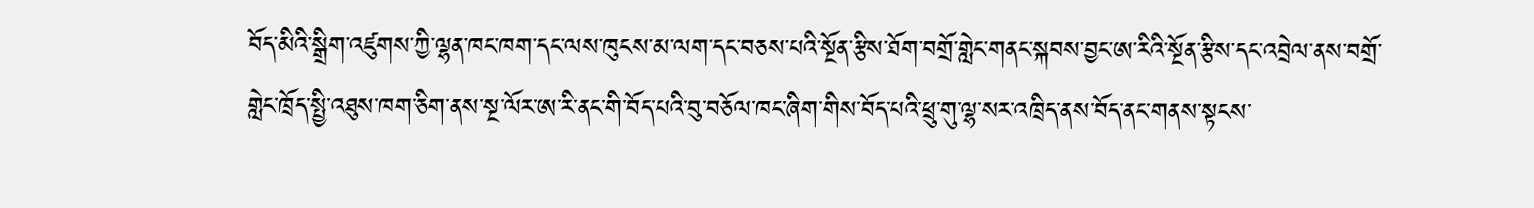བོད་མིའི་སྒྲིག་འཛུགས་ཀྱི་ལྷན་ཁང་ཁག་དང་ལས་ཁུངས་མ་ལག་དང་བཅས་པའི་སྔོན་རྩིས་ཐོག་བགྲོ་གླེང་གནང་སྐབས་བྱང་ཨ་རིའི་སྔོན་རྩིས་དང་འབྲེལ་ནས་བགྲོ་གླེང་ཁྲོད་སྤྱི་འཐུས་ཁག་ཅིག་ནས་སྔ་ལོར་ཨ་རི་ནང་གི་བོད་པའི་བུ་བཅོལ་ཁང་ཞིག་གིས་བོད་པའི་ཕྲུ་གུ་ལྷ་སར་འཁྲིད་ནས་བོད་ནང་གནས་སྟངས་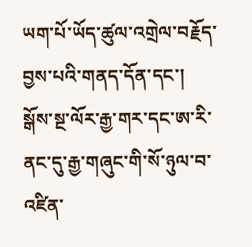ཡག་པོ་ཡོད་ཚུལ་འགྲེལ་བརྗོད་བྱས་པའི་གནད་དོན་དང་། སྒོས་སྔ་ལོར་རྒྱ་གར་དང་ཨ་རི་ནང་དུ་རྒྱ་གཞུང་གི་སོ་ཉུལ་བ་འཛིན་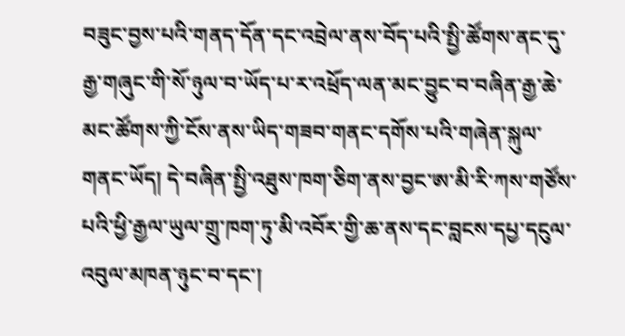བཟུང་བྱས་པའི་གནད་དོན་དང་འབྲེལ་ནས་བོད་པའི་སྤྱི་ཚོགས་ནང་དུ་རྒྱ་གཞུང་གི་སོ་ཉུལ་བ་ཡོད་པ་ར་འཕྲོད་ལན་མང་བྱུང་བ་བཞིན་རྒྱ་ཆེ་མང་ཚོགས་ཀྱི་ངོས་ནས་ཡིད་གཟབ་གནང་དགོས་པའི་གཞེན་སྐུལ་གནང་ཡོད། དེ་བཞིན་སྤྱི་འཐུས་ཁག་ཅིག་ནས་བྱང་ཨ་མི་རི་ཀས་གཙོས་པའི་ཕྱི་རྒྱལ་ཡུལ་གྲུ་ཁག་ཏུ་མི་འབོར་གྱི་ཆ་ནས་དང་བླངས་དཔྱ་དངུལ་འབུལ་མཁན་ཉུང་བ་དང་།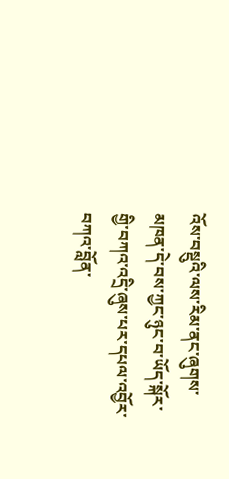འོས་བསྡུའི་ལས་རིམ་ནང་ཞུགས་མཁན་དེ་བས་ཀྱང་ཉུང་བ་ཡོད་སྐོར་གྱི་བཀའ་འདྲི་ཞུས་པར་དཔལ་འབྱོར་བཀའ་བློན་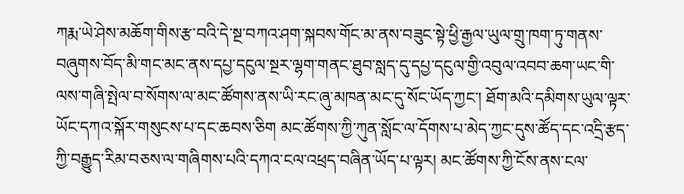ཀརྨ་ཡེ་ཤེས་མཆོག་གིས་རྩ་བའི་དེ་སྔ་བཀའ་ཤག་སྐབས་གོང་མ་ནས་བཟུང་སྟེ་ཕྱི་རྒྱལ་ཡུལ་གྲུ་ཁག་ཏུ་གནས་བཞུགས་བོད་མི་གང་མང་ནས་དཔྱ་དངུལ་སྔར་ལྷག་གནང་ཐུབ་སླད་དུ་དཔྱ་དངུལ་གྱི་འབུལ་འབབ་ཆག་ཡང་གི་ལས་གཞི་སྤེལ་བ་སོགས་ལ་མང་ཚོགས་ནས་ཡི་རང་ཞུ་མཁན་མང་དུ་སོང་ཡོད་ཀྱང་། ཐོག་མའི་དམིགས་ཡུལ་ལྟར་ཡོང་དཀའ་སྐོར་གསུངས་པ་དང་ཆབས་ཅིག མང་ཚོགས་ཀྱི་ཀུན་སློང་ལ་དོགས་པ་མེད་ཀྱང་དུས་ཚོད་དང་འདྲི་རྩད་ཀྱི་བརྒྱུད་རིམ་བཅས་ལ་གཞིགས་པའི་དཀའ་ངལ་འཕྲད་བཞིན་ཡོད་པ་ལྟར། མང་ཚོགས་ཀྱི་ངོས་ནས་ངལ་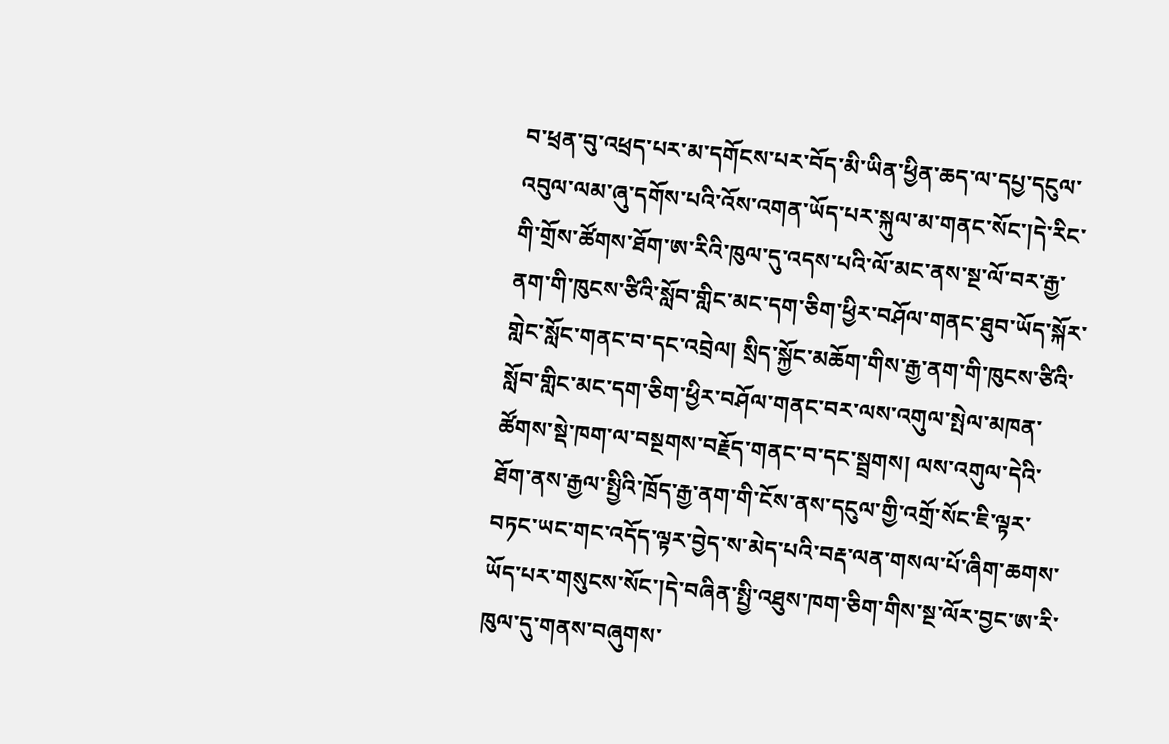བ་ཕྲན་བུ་འཕྲད་པར་མ་དགོངས་པར་བོད་མི་ཡིན་ཕྱིན་ཆད་ལ་དཔྱ་དངུལ་འབུལ་ལམ་ཞུ་དགོས་པའི་འོས་འགན་ཡོད་པར་སྐུལ་མ་གནང་སོང་།དེ་རིང་གི་གྲོས་ཚོགས་ཐོག་ཨ་རིའི་ཁུལ་དུ་འདས་པའི་ལོ་མང་ནས་སྔ་ལོ་བར་རྒྱ་ནག་གི་ཁུངས་ཙིའི་སློབ་གླིང་མང་དག་ཅིག་ཕྱིར་བཤོལ་གནང་ཐུབ་ཡོད་སྐོར་གླེང་སློང་གནང་བ་དང་འབྲེལ། སྲིད་སྐྱོང་མཆོག་གིས་རྒྱ་ནག་གི་ཁུངས་ཙིའི་སློབ་གླིང་མང་དག་ཅིག་ཕྱིར་བཤོལ་གནང་བར་ལས་འགུལ་སྤེལ་མཁན་ཚོགས་སྡེ་ཁག་ལ་བསྔགས་བརྗོད་གནང་བ་དང་སྦྲགས། ལས་འགུལ་དེའི་ཐོག་ནས་རྒྱལ་སྤྱིའི་ཁྲོད་རྒྱ་ནག་གི་ངོས་ནས་དངུལ་གྱི་འགྲོ་སོང་ཇི་ལྟར་བཏང་ཡང་གང་འདོད་ལྟར་བྱེད་ས་མེད་པའི་བརྡ་ལན་གསལ་པོ་ཞིག་ཆགས་ཡོད་པར་གསུངས་སོང་།དེ་བཞིན་སྤྱི་འཐུས་ཁག་ཅིག་གིས་སྔ་ལོར་བྱང་ཨ་རི་ཁུལ་དུ་གནས་བཞུགས་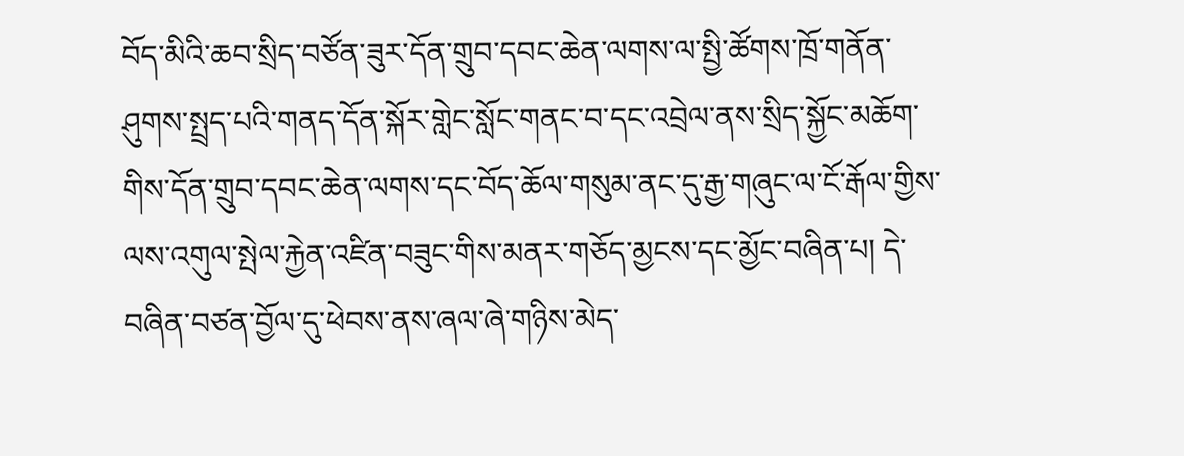བོད་མིའི་ཆབ་སྲིད་བཙོན་ཟུར་དོན་གྲུབ་དབང་ཆེན་ལགས་ལ་སྤྱི་ཚོགས་ཁྲོ་གནོན་ཤུགས་སྤྲད་པའི་གནད་དོན་སྐོར་གླེང་སློང་གནང་བ་དང་འབྲེལ་ནས་སྲིད་སྐྱོང་མཆོག་གིས་དོན་གྲུབ་དབང་ཆེན་ལགས་དང་བོད་ཆོལ་གསུམ་ནང་དུ་རྒྱ་གཞུང་ལ་ངོ་རྒོལ་གྱིས་ལས་འགུལ་སྤེལ་རྐྱེན་འཛིན་བཟུང་གིས་མནར་གཅོད་མྱངས་དང་མྱོང་བཞིན་པ། དེ་བཞིན་བཙན་བྱོལ་དུ་ཕེབས་ནས་ཞལ་ཞེ་གཉིས་མེད་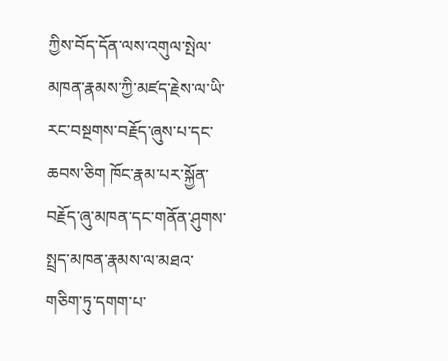ཀྱིས་བོད་དོན་ལས་འགུལ་སྤེལ་མཁན་རྣམས་ཀྱི་མཛད་རྗེས་ལ་ཡི་རང་བསྔགས་བརྗོད་ཞུས་པ་དང་ཆབས་ཅིག ཁོང་རྣམ་པར་སྐྱོན་བརྗོད་ཞུ་མཁན་དང་གནོན་ཤུགས་སྤྲད་མཁན་རྣམས་ལ་མཐའ་གཅིག་ཏུ་དགག་པ་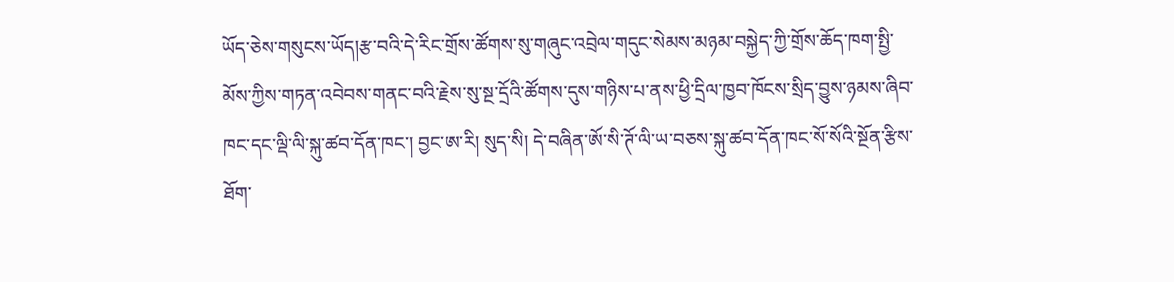ཡོད་ཅེས་གསུངས་ཡོད།རྩ་བའི་དེ་རིང་གྲོས་ཚོགས་སུ་གཞུང་འབྲེལ་གདུང་སེམས་མཉམ་བསྐྱེད་ཀྱི་གྲོས་ཆོད་ཁག་སྤྱི་མོས་ཀྱིས་གཏན་འབེབས་གནང་བའི་རྗེས་སུ་སྔ་དྲོའི་ཚོགས་དུས་གཉིས་པ་ནས་ཕྱི་དྲིལ་ཁྱབ་ཁོངས་སྲིད་བྱུས་ཉམས་ཞིབ་ཁང་དང་ལྡི་ལི་སྐུ་ཚབ་དོན་ཁང་། བྱང་ཨ་རི། སུད་སི། དེ་བཞིན་ཨོ་སི་ཊོ་ལི་ཡ་བཅས་སྐུ་ཚབ་དོན་ཁང་སོ་སོའི་སྔོན་རྩིས་ཐོག་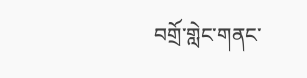བགྲོ་གླེང་གནང་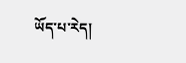ཡོད་པ་རེད།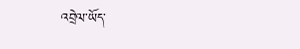འབྲེལ་ཡོད་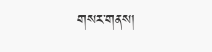གསར་གནས།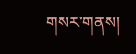གསར་གནས།